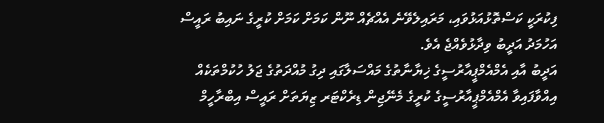ފިކުރަކީ ކަސްތޮޅުއަޅުވައި، މަރައިލެވޭނެ އެއްޗެއް ނޫން ކަމަށް ކަމަށް ކުރީގެ ނައިބު ރައީސް އަހުމަދު އަދީބު ވިދާޅުވެއްޖެ އެވެ.
އަދީބު އާއި އެމްއެމްޕީއާރުސީގެ ޚިޔާނާތުގެ މައްސަލާގައި ދިގު މުއްދަތުގެ ޖަލު ހުކުމްތަކެއް އިއްވާފައިވާ އެމްއެމްޕީއާރުސީގެ ކުރީގެ މެނޭޖިން ޑިރެކްޓަރ ޒިޔަތަށް ރައީސް އިބްރާހީމް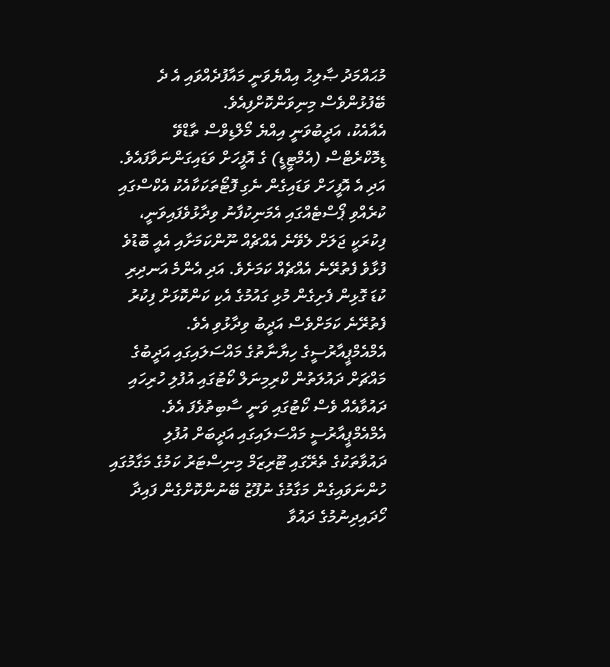މުޙައްމަދު ޞާލިޙު އިއްޔެވަނީ މައާފުދެއްވައި އެ ދެ ބޭފުޅުންވެސް މިނިވަންކޮށްފިއެވެ.
އެއާއެކު، އަދީބުވަނީ އިއްޔެ މޯލްޑިވްސް ތާޑްވޭ ޑިމޮކްރެޓްސް (އެމްޓީޑީ) ގެ އޮފީހަށް ވަޑައިގަންނަވާފައެވެ. އަދި އެ އޮފީހަށް ވަޑައިގެން ނެގި ފޮޓޯތަކަކާއެކު އެކްސްގައި ކުރެއްވި ޕޯސްޓެއްގައި އެމަނިކުފާނު ވިދާޅުވެފައިވަނީ، ފިކުރަކީ ޖަލަށް ލެވޭނެ އެއްޗެއް ނޫންކަމަށާއި އެއީ ބޮޑުވެ ފުޅާވެ ފެތުރޭނެ އެއްޗެއް ކަމަށެވެ. އަދި އެންމެ އަނދިރި ކުޑަ ގޮޅިން ފެށިގެން މުޅި ގައުމުގެ އެކި ކަންކޮޅަށް ފިކުރު ފެތުރޭނެ ކަމަށްވެސް އަދީބު ވިދާޅުވި އެވެ.
އެމްއެމްޕީއާރުސީގެ ހިޔާނާތުގެ މައްސަލައިގައި އަދީބުގެ މައްޗަށް ދައުލަތުން ކްރިމިނަލް ކޯޓުގައި އުފުލި ހުރިހައި ދައުވާއެއް ވެސް ކޯޓުގައި ވަނީ ސާބިތުވެފަ އެވެ. އެމްއެމްޕީއާރުސީ މައްސަލައިގައި އަދީބަށް އުފުލި ދައުވާތަކުގެ ތެރޭގައި ޓޫރިޒަމް މިނިސްޓަރު ކަމުގެ މަގާމުގައި ހުންނަވައިގެން މަގާމުގެ ނުފޫޒު ބޭނުންކޮށްގެން ފައިދާ ހޯދައިދިނުމުގެ ދައުވާ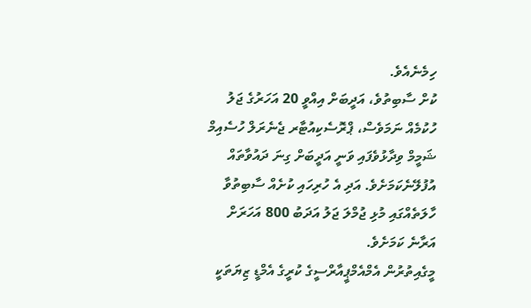ހިމެނެއެވެ.
ކުށް ސާބިތުވެ، އަދީބަށް އިއްވީ 20 އަހަރުގެ ޖަލު ހުކުމެއް ނަމަވެސް، ޕްރޮސެކިއުޓާރ ޖެނެރަލް ހުސެއިމް ޝަމީމް ވިދާޅުވެފައި ވަނީ އަދީބަށް ގިނަ ދައުވާތައް އުފުލޭނެކަމަށެވެ. އަދި އެ ހުރިހައި ކުށެއް ސާބިތުވާ ހާލަތެއްގައި މުޅި ޖުމްލަ ޖަލު އަދަބު 800 އަހަރަށް އަރާނެ ކަމަށެވެ.
މީގެއިތުރުން އެމްއެމްޕީއާރްސީގެ ކުރީގެ އެމްޑީ ޒިޔަތަކީ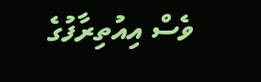ވެސް އިއުތިރާފުގެ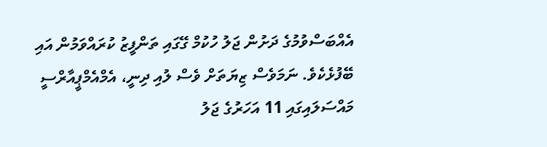އެއްބަސްވުމުގެ ދަށުން ޖަލު ހުކުމް ގޭގައި ތަންފީޒު ކުރައްވަމުން އައި ބޭފުޅެކެވެ. ނަމަވެސް ޒިޔަތަށް ވެސް ލުއި ދިނީ، އެމްއެމްޕީއާރްސީ މައްސަލައިގައި 11 އަހަރުގެ ޖަލު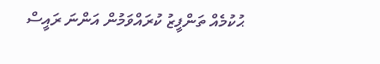ޙުކުމެއް ތަންފީޒު ކުރައްވަމުން އަންނަ ރައީސް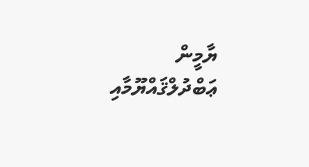ޔާމީން ޢަބްދުލްޤައްޔޫމާއި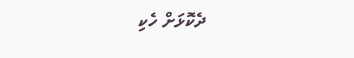ދެކޮޅަށް ހެކި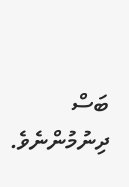ބަސް ދިނުމުންނެވެ.